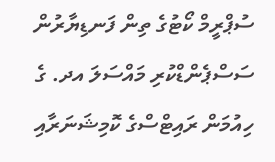ސުޕްރީމް ކޯޓުގެ ތިން ފަނޑިޔާރުން ސަސްޕެންޑްކުރި މައްސަލަ އދ. ގެ ހިއުމަން ރައިޓްސްގެ ކޮމިޝަނަރާއި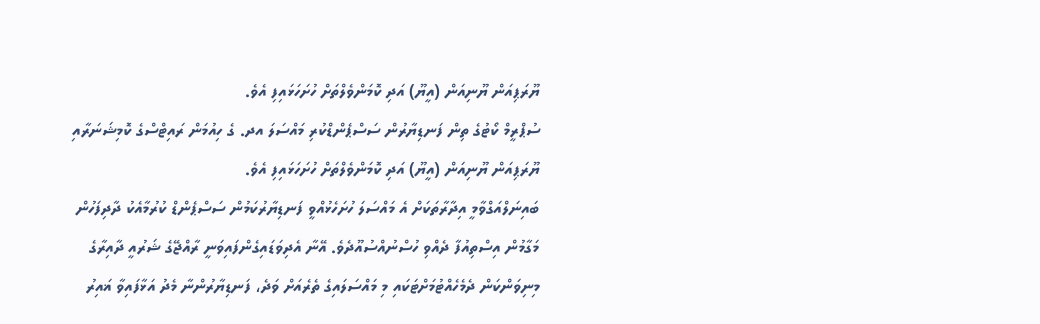ޔޫރަޕިއަން ޔޫނިއަން (އީޔޫ) އަދި ކޮމަންވެލްތަށް ހުށަހަޅައިފި އެވެ.
ސުޕްރީމް ކޯޓުގެ ތިން ފަނޑިޔާރުން ސަސްޕެންޑްކުރި މައްސަލަ އދ. ގެ ހިއުމަން ރައިޓްސްގެ ކޮމިޝަނަރާއި ޔޫރަޕިއަން ޔޫނިއަން (އީޔޫ) އަދި ކޮމަންވެލްތަށް ހުށަހަޅައިފި އެވެ.
ބައިނަލްއަގްވާމީ އިދާރާތަކަށް އެ މައްސަލަ ހުށަހެޅުއްވީ ފަނޑިޔާރުކަމުން ސަސްޕެންޑް ކުރުމާއެކު ދާދިފަހުން މަގާމުން އިސްތިއުފާ ދެއްވި ހުސްނުއްސުއޫދެވެ. އޭނާ އެދިވަޑައިގެންފައިވަނީ ރާއްޖޭގެ ޝަރުއީ ދާއިރާގެ މިނިވަންކަން ދެމެހެއްޓުމަށްޓަކައި މި މައްސަލައިގެ ތެރެއަށް ވަދެ، ފަނޑިޔާރުންނާ މެދު އަޅާފައިވާ ޣައިރު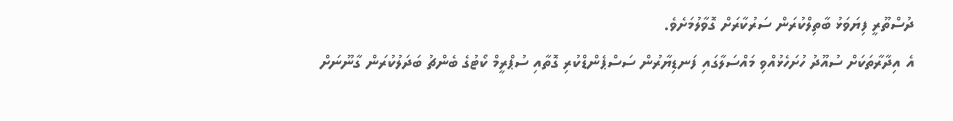ދުސްތޫރީ ފިޔަވަޅު ބާތިލްކުރަން ސަރުކާރަށް ގޮވާލުމަށެވެ.
އެ އިދާރާތަކަށް ސުއޫދު ހުށަހެޅުއްވި މައްސަލާގައި ފަނޑިޔާރުން ސަސްޕެންޑްކުރި ގޮތާއި ސުޕްރީމް ކޯޓުގެ ބެންޗު ބަދަލުކުރަން ގާނޫނަށް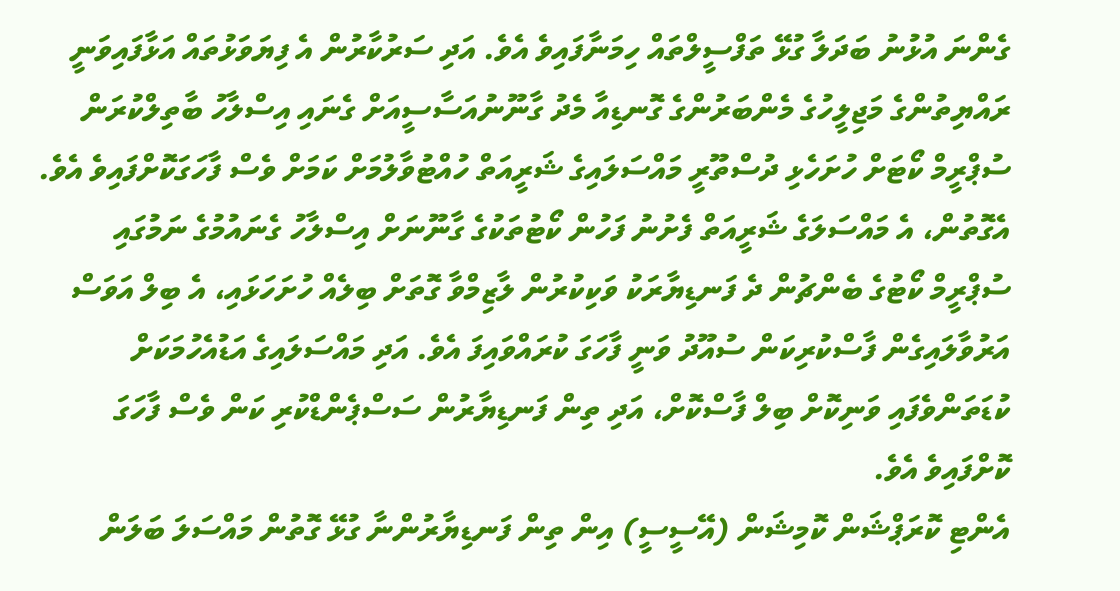ގެންނަ އުޅުނު ބަދަލާ ގުޅޭ ތަފްސީލްތައް ހިމަނާފައިވެ އެވެ. އަދި ސަރުކާރުން އެ ފިޔަވަޅުތައް އަޅާފައިވަނީ ރައްޔިތުންގެ މަޖިލީހުގެ މެންބަރުންގެ ގޮނޑިއާ މެދު ގާނޫނުއަސާސީއަށް ގެނައި އިސްލާހު ބާތިލްކުރަން ސުޕްރީމް ކޯޓަށް ހުށަހެޅި ދުސްތޫރީ މައްސަލައިގެ ޝަރީއަތް ހުއްޓުވާލުމަށް ކަމަށް ވެސް ފާހަގަކޮށްފައިވެ އެވެ.
އެގޮތުން، އެ މައްސަލަގެ ޝަރީއަތް ފެށުނު ފަހުން ކޯޓުތަކުގެ ގާނޫނަށް އިސްލާހު ގެނައުމުގެ ނަމުގައި ސުޕްރީމް ކޯޓުގެ ބެންޗުން ދެ ފަނޑިޔާރަކު ވަކިކުރުން ލާޒިމްވާ ގޮތަށް ބިލެއް ހުށަހަޅައި، އެ ބިލް އަވަސް އަރުވާލައިގެން ފާސްކުރިކަން ސުއޫދު ވަނީ ފާހަގަ ކުރައްވައިފަ އެވެ. އަދި މައްސަލައިގެ އަޑުއެހުމަކަށް ކުޑަތަންވެފައި ވަނިކޮށް ބިލް ފާސްކޮށް، އަދި ތިން ފަނޑިޔާރުން ސަސްޕެންޑްކުރި ކަން ވެސް ފާހަގަ ކޮށްފައިވެ އެވެ.
އެންޓި ކޮރަޕްޝަން ކޮމިޝަން (އޭސީސީ) އިން ތިން ފަނޑިޔާރުންނާ ގުޅޭ ގޮތުން މައްސަލަ ބަލަން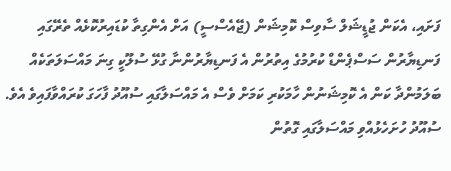ފަށައި، އެކަން ޖުޑީޝަލް ސާވިސް ކޮމިޝަން (ޖޭއެސްސީ) އަށް އެންގިތާ ކުޑައިރުކޮޅެއް ތެރޭގައި ފަނޑިޔާރުން ސަސްޕެންޑް ކުރުމުގެ އިތުރުން އެ ފަނޑިޔާރުންނާ ގުޅޭ ސުލޫކީ ގިނަ މައްސަލަތަކެއް ބަލަމުންދާ ކަން އެ ކޮމިޝަނުން ހާމަކުރި ކަމަށް ވެސް އެ މައްސަލާގައި ސުއޫދު ފާހަގަ ކުރައްވާފައިވެ އެވެ.
ސުއޫދު ހުށަހެޅުއްވި މައްސަލާގައި ގޮތުން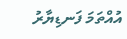އުއްތަމަ ފަނޑިޔާރު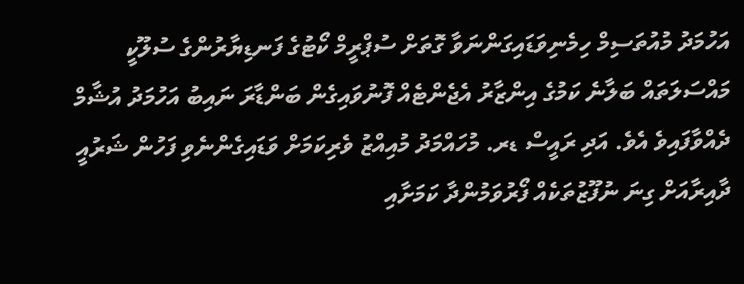އަހުމަދު މުއުތަސިމް ހިމެނިވަޑައިގަންނަވާ ގޮތަށް ސުޕްރީމް ކޯޓުގެ ފަނޑިޔާރުންގެ ސުލޫކީ މައްސަލަތައް ބަލާނެ ކަމުގެ އިންޒާރު އެޖެންޓެއް ފޮނުވައިގެން ބަންޑާރަ ނައިބު އަހުމަދު އުޝާމް ދެއްވާފައިވެ އެވެ. އަދި ރައީސް ޑރ. މުހައްމަދު މުއިއްޒު ވެރިކަމަށް ވަޑައިގެންނެވި ފަހުން ޝަރުއީ ދާއިރާއަށް ގިނަ ނުފޫޒުތަކެއް ފޯރުވަމުންދާ ކަމަށާއި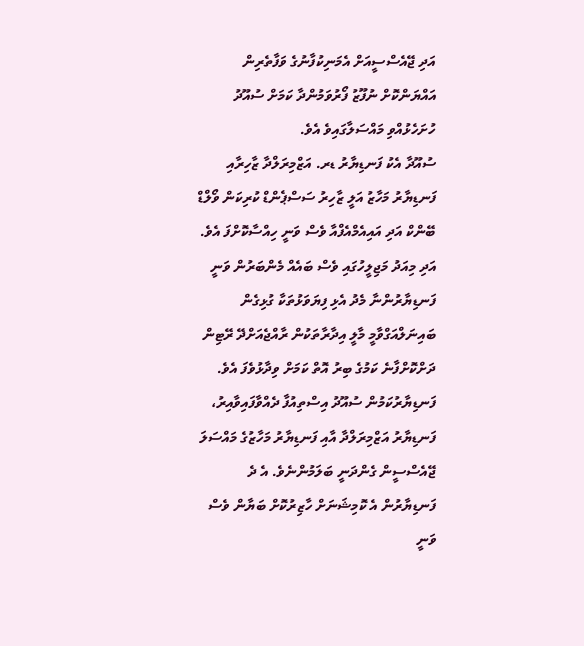އަދި ޖޭއެސްސީއަށް އެމަނިކުފާނުގެ ވަފާތެރިން އައްޔަންކޮށް ނުފޫޒު ފޯރުވަމުންދާ ކަމަށް ސުއޫދު ހުށަހެޅުއްވި މައްސަލާގައިވެ އެވެ.
ސުއޫދާ އެކު ފަނޑިޔާރު ޑރ. އަޒްމިރަލްދާ ޒާހިރާއި ފަނޑިޔާރު މަހާޒު އަލީ ޒާހިރު ސަސްޕެންޑް ކުރިކަން ވޯލްޑް ބޭންކް އަދި އައިއެމްއެފްއާ ވެސް ވަނީ ހިއްސާކޮށްފަ އެވެ. އަދި މިއަދު މަޖިލީހުގައި ވެސް ބައެއް މެންބަރުން ވަނީ ފަނޑިޔާރުންނާ މެދު އެޅި ފިޔަވަޅުތަކާ ގުޅިގެން ބައިނަލްއަގްވާމީ މާލީ އިދާރާތަކުން ރާއްޖެއަށްދޭ ރޭޓިން ދަށްކޮށްފާނެ ކަމުގެ ބިރު އޮތް ކަމަށް ވިދާޅުވެފަ އެވެ.
ފަނޑިޔާރުކަމުން ސުއޫދު އިސްތިއުފާ ދެއްވާފައިވާއިރު، ފަނޑިޔާރު އަޒްމިރަލްދާ އާއި ފަނޑިޔާރު މަހާޒުގެ މައްސަލަ ޖޭއެސްސީން ގެންދަނީ ބަލަމުންނެވެ. އެ ދެ ފަނޑިޔާރުން އެ ކޮމިޝަނަށް ހާޒިރުކޮށް ބަޔާން ވެސް ވަނީ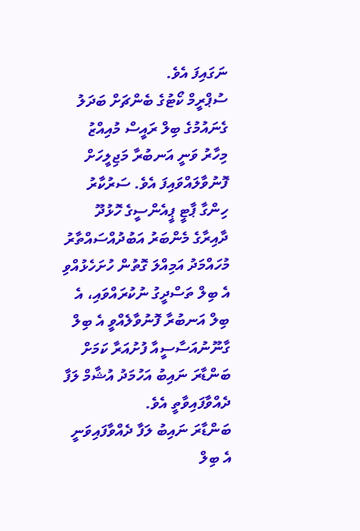ނަގައިފަ އެވެ.
ސުޕްރީމް ކޯޓުގެ ބެންޗަށް ބަދަލު ގެނައުމުގެ ބިލް ރައީސް މުއިއްޒު މިހާރު ވަނީ އަނބުރާ މަޖިލީހަށް ފޮނުވާލައްވައިފަ އެވެ. ސަރުކާރު ހިންގާ ޕާޓީ ޕީއެންސީގެ ހޮޅުދޫ ދާއިރާގެ މެންބަރު އަބުދުއްސައްތާރު މުހައްމަދު އަމިއްލަ ގޮތުން ހުށަހެޅުއްވި އެ ބިލް ތަސްދީގު ނުކުރައްވައި، އެ ބިލް އަނބުރާ ފޮނުވާލެއްވީ އެ ބިލް ގާނޫނުއަސާސީއާ ފުށުއަރާ ކަމަށް ބަންޑާރަ ނައިބު އަހުމަދު އުޝާމް ލަފާ ދެއްވާފައިވާތީ އެވެ.
ބަންޑާރަ ނައިބު ލަފާ ދެއްވާފައިވަނީ އެ ބިލް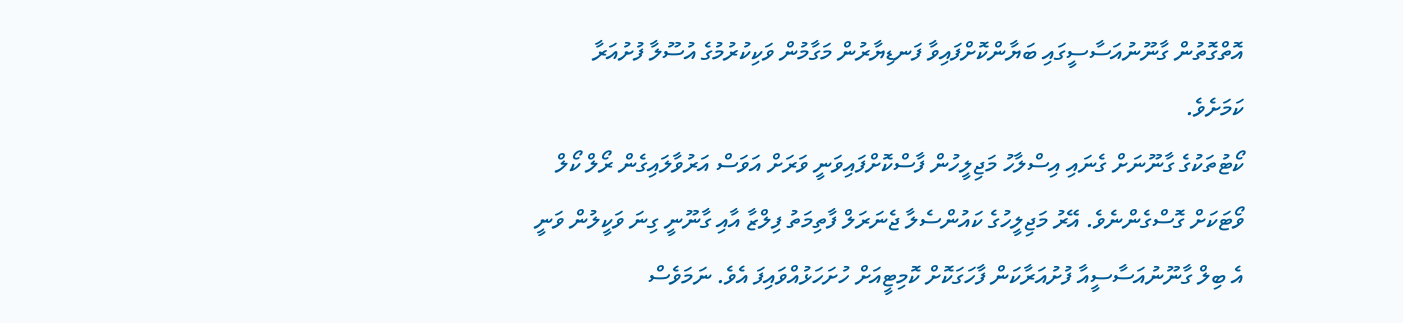އޮތްގޮތުން ގާނޫނުއަސާސީގައި ބަޔާންކޮށްފައިވާ ފަނޑިޔާރުން މަގާމުން ވަކިކުރުމުގެ އުސޫލާ ފުށުއަރާ ކަމަށެވެ.
ކޯޓުތަކުގެ ގާނޫނަށް ގެނައި އިސްލާހު މަޖިލީހުން ފާސްކޮށްފައިވަނީ ވަރަށް އަވަސް އަރުވާލައިގެން ރޯލް ކޯލް ވޯޓަކަށް ގޮސްގެންނެވެ. އޭރު މަޖިލީހުގެ ކައުންސެލާ ޖެނަރަލް ފާތިމަތު ފިލްޒާ އާއި ގާނޫނީ ގިނަ ވަކީލުން ވަނީ އެ ބިލް ގާނޫނުއަސާސީއާ ފުށުއަރާކަން ފާހަގަކޮށް ކޮމިޓީއަށް ހުށަހަޅުއްވައިފަ އެވެ. ނަމަވެސް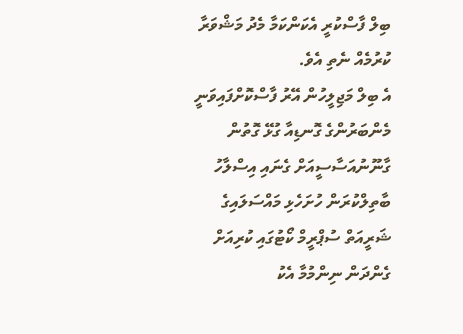ބިލް ފާސްކުރީ އެކަންކަމާ މެދު މަޝްވަރާ ކުރުމެއް ނެތި އެވެ.
އެ ބިލް މަޖިލީހުން އޭރު ފާސްކޮށްފައިވަނީ މެންބަރުންގެ ގޮނޑިއާ ގުޅޭ ގޮތުން ގާނޫނުއަސާސީއަށް ގެނައި އިސްލާހު ބާތިލްކުރަން ހުށަހެޅި މައްސަލައިގެ ޝަރީއަތް ސުޕްރީމް ކޯޓުގައި ކުރިއަށް ގެންދަން ނިންމުމާ އެކު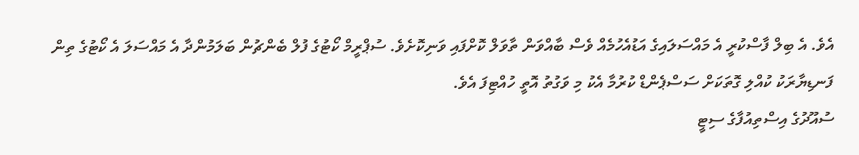އެވެ. އެ ބިލް ފާސްކުރީ އެ މައްސަލައިގެ އަޑުއެހުމެއް ވެސް ބާއްވަން ތާވަލް ކޮށްފައި ވަނިކޮށެވެ. ސުޕްރީމް ކޯޓުގެ ފުލް ބެންޗުން ބަލަމުންދާ އެ މައްސަލަ އެ ކޯޓުގެ ތިން ފަނޑިޔާރަކު ކުއްލި ގޮތަކަށް ސަސްޕެންޑް ކުރުމާ އެކު މި ވަގުތު އޮތީ ހުއްޓިފަ އެވެ.
ސުއޫދުގެ އިސްތިއުފާގެ ސިޓީ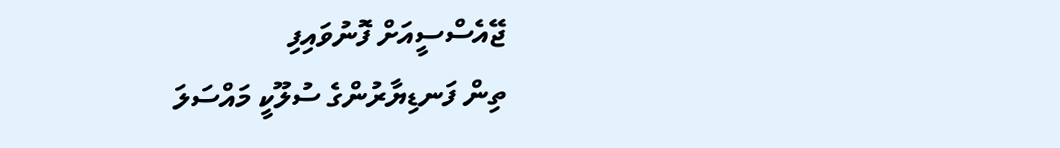ޖޭއެސްސީއަށް ފޮނުވައިފި
ތިން ފަނޑިޔާރުންގެ ސުލޫކީ މައްސަލަ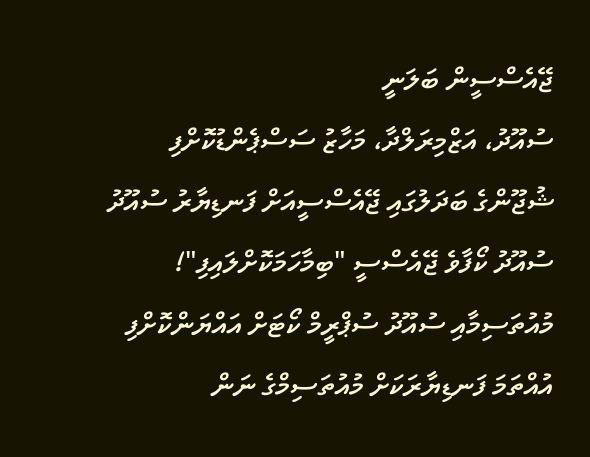ޖޭއެސްސީން ބަލަނީ
ސުއޫދު، އަޒްމިރަލްދާ، މަހާޒު ސަސްޕެންޑުކޮށްފި
ޝުޖޫންގެ ބަދަލުގައި ޖޭއެސްސީއަށް ފަނޑިޔާރު ސުއޫދު
ސުއޫދު ކޯފާވެ ޖޭއެސްސީ "ބިމާހަމަކޮށްލައިފި"!
މުއުތަސިމާއި ސުއޫދު ސުޕްރީމް ކޯޓަށް އައްޔަންކޮށްފި
އުއްތަމަ ފަނޑިޔާރަކަށް މުއުތަސިމްގެ ނަން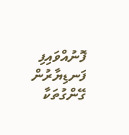ފޮނުއްވައިފި
ފަނޑިޔާރުން ގޭންގުތަކާ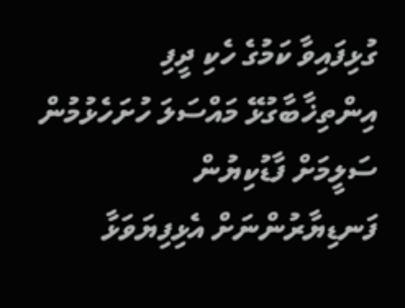ގުޅިފައިވާ ކަމުގެ ހެކި ދީފި
އިންތިޚާބާގުޅޭ މައްސަލަ ހުށަހެޅުމުން ސަލީމަށް ފާޑުކިޔުން
ފަނޑިޔާރުންނަށް އެޅިފިޔަވަޅާ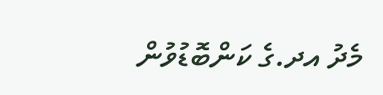މެދު އދ.ގެ ކަންބޮޑުވުން